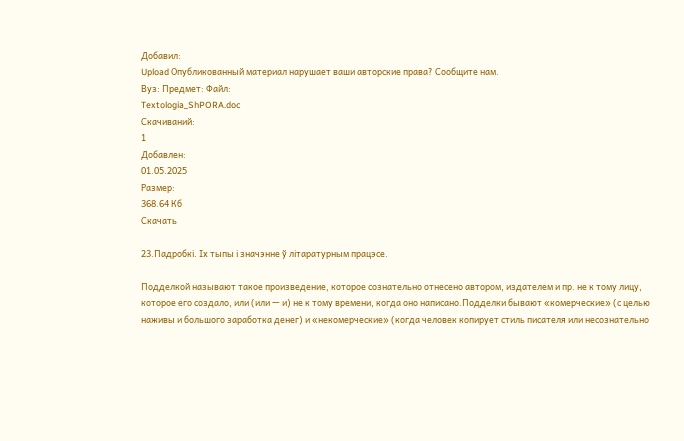Добавил:
Upload Опубликованный материал нарушает ваши авторские права? Сообщите нам.
Вуз: Предмет: Файл:
Textologia_ShPORA.doc
Скачиваний:
1
Добавлен:
01.05.2025
Размер:
368.64 Кб
Скачать

23.Падробкі. Іх тыпы і значэнне ў літаратурным працэсе.

Подделкой называют такое произведение, которое сознательно отнесено автором, издателем и пр. не к тому лицу, которое его создало, или (или — и) не к тому времени, когда оно написано.Подделки бывают «комерческие» (с целью наживы и большого заработка денег) и «некомерческие» (когда человек копирует стиль писателя или несознательно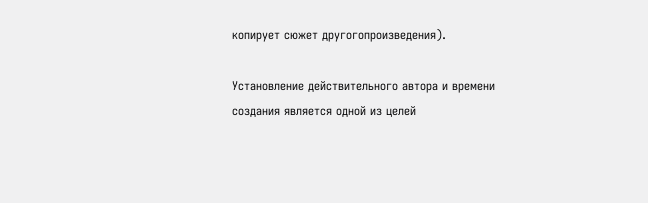копирует сюжет другогопроизведения).

Установление действительного автора и времени создания является одной из целей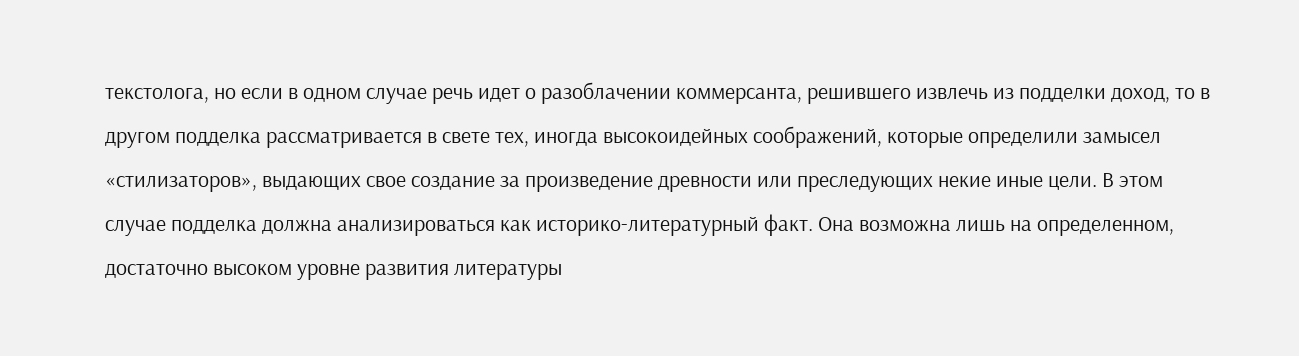текстолога, но если в одном случае речь идет о разоблачении коммерсанта, решившего извлечь из подделки доход, то в другом подделка рассматривается в свете тех, иногда высокоидейных соображений, которые определили замысел «стилизаторов», выдающих свое создание за произведение древности или преследующих некие иные цели. В этом случае подделка должна анализироваться как историко-литературный факт. Она возможна лишь на определенном, достаточно высоком уровне развития литературы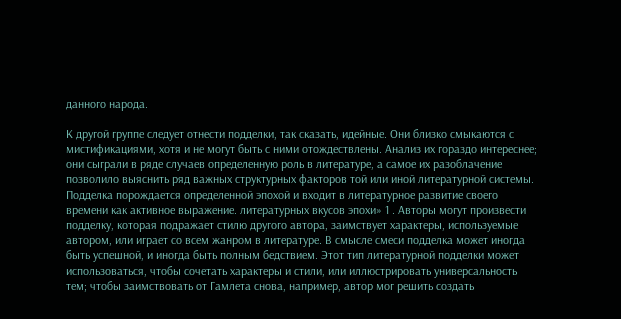данного народа.

К другой группе следует отнести подделки, так сказать, идейные. Они близко смыкаются с мистификациями, хотя и не могут быть с ними отождествлены. Анализ их гораздо интереснее; они сыграли в ряде случаев определенную роль в литературе, а самое их разоблачение позволило выяснить ряд важных структурных факторов той или иной литературной системы. Подделка порождается определенной эпохой и входит в литературное развитие своего времени как активное выражение. литературных вкусов эпохи» 1 . Авторы могут произвести подделку, которая подражает стилю другого автора, заимствует характеры, используемые автором, или играет со всем жанром в литературе. В смысле смеси подделка может иногда быть успешной, и иногда быть полным бедствием. Этот тип литературной подделки может использоваться, чтобы сочетать характеры и стили, или иллюстрировать универсальность тем; чтобы заимствовать от Гамлета снова, например, автор мог решить создать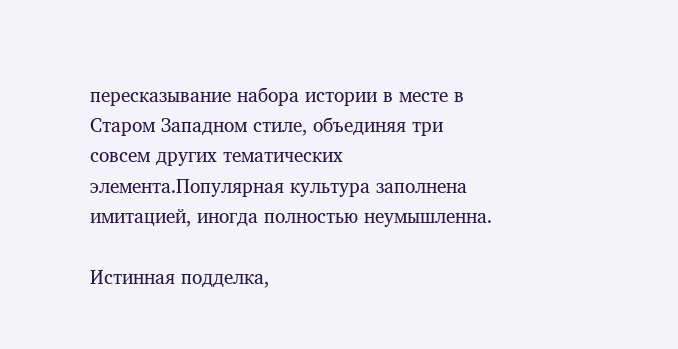пересказывание набора истории в месте в Старом Западном стиле, объединяя три совсем других тематических элемента.Популярная культура заполнена имитацией, иногда полностью неумышленна.

Истинная подделка,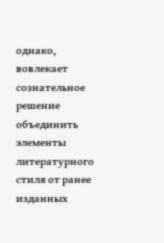однако, вовлекает сознательное решение объединить элементы литературного стиля от ранее изданных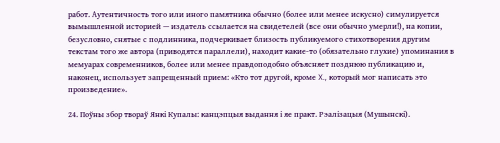работ. Аутентичность того или иного памятника обычно (более или менее искусно) симулируется вымышленной историей — издатель ссылается на свидетелей (все они обычно умерли!), на копии, безусловно, снятые с подлинника, подчеркивает близость публикуемого стихотворения другим текстам того же автора (приводятся параллели), находит какие-то (обязательно глухие) упоминания в мемуарах современников, более или менее правдоподобно объясняет позднюю публикацию и, наконец, использует запрещенный прием: «Кто тот другой, кроме X., который мог написать это произведение».

24. Поўны збор твораў Янкі Купалы: канцэпцыя выдання і яе практ. Рэалізацыя (Мушынскі).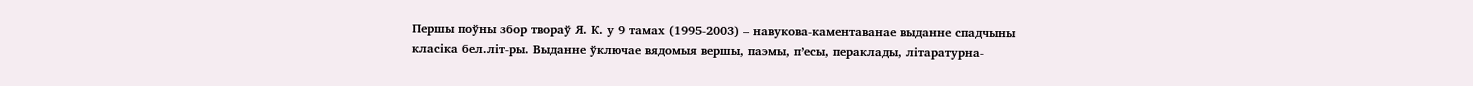Першы поўны збор твораў Я. К. у 9 тамах (1995-2003) – навукова-каментаванае выданне спадчыны класіка бел.літ-ры. Выданне ўключае вядомыя вершы, паэмы, п’есы, пераклады, літаратурна-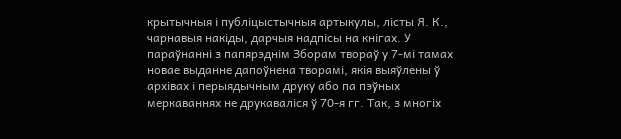крытычныя і публіцыстычныя артыкулы, лісты Я. К., чарнавыя накіды, дарчыя надпісы на кнігах. У параўнанні з папярэднім Зборам твораў у 7-мі тамах новае выданне дапоўнена творамі, якія выяўлены ў архівах і перыядычным друку або па пэўных меркаваннях не друкаваліся ў 70-я гг. Так, з многіх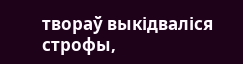твораў выкідваліся строфы,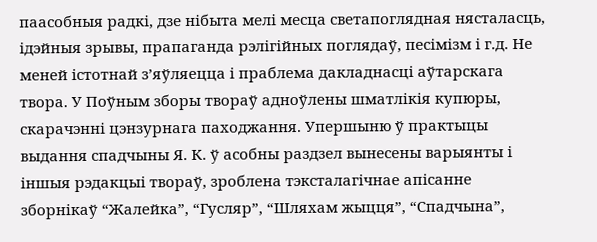паасобныя радкі, дзе нібыта мелі месца светапоглядная нясталасць, ідэйныя зрывы, прапаганда рэлігійных поглядаў, песімізм і г.д. Не меней істотнай з’яўляецца і праблема дакладнасці аўтарскага твора. У Поўным зборы твораў адноўлены шматлікія купюры, скарачэнні цэнзурнага паходжання. Упершыню ў практыцы выдання спадчыны Я. К. ў асобны раздзел вынесены варыянты і іншыя рэдакцыі твораў, зроблена тэксталагічнае апісанне зборнікаў “Жалейка”, “Гусляр”, “Шляхам жыцця”, “Спадчына”,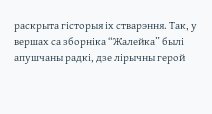раскрыта гісторыя іх стварэння. Так, у вершах са зборніка “Жалейка” былі апушчаны радкі, дзе лірычны герой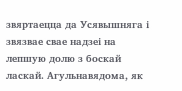звяртаецца да Усявышняга і звязвае свае надзеі на лепшую долю з боскай ласкай. Агульнавядома, як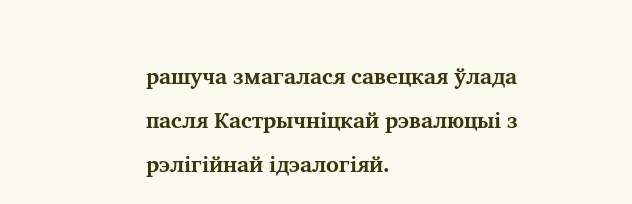рашуча змагалася савецкая ўлада пасля Кастрычніцкай рэвалюцыі з рэлігійнай ідэалогіяй.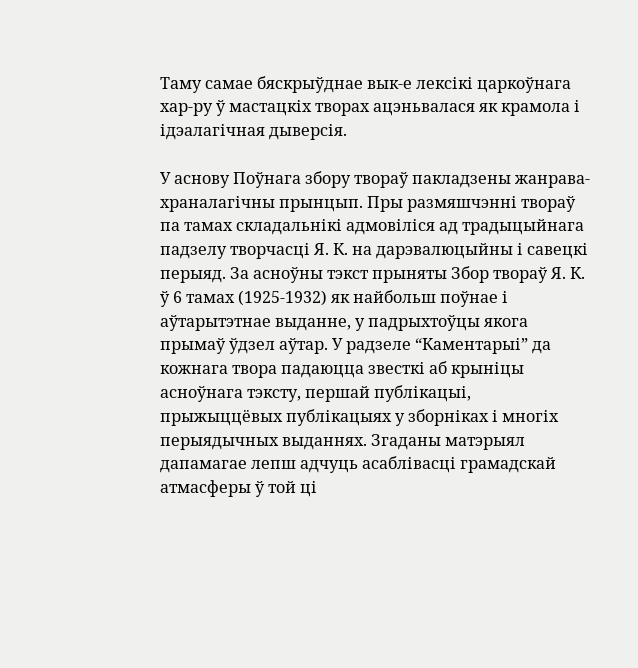Таму самае бяскрыўднае вык-е лексікі царкоўнага хар-ру ў мастацкіх творах ацэньвалася як крамола і ідэалагічная дыверсія.

У аснову Поўнага збору твораў пакладзены жанрава-храналагічны прынцып. Пры размяшчэнні твораў па тамах складальнікі адмовіліся ад традыцыйнага падзелу творчасці Я. К. на дарэвалюцыйны і савецкі перыяд. За асноўны тэкст прыняты Збор твораў Я. К. ў 6 тамах (1925-1932) як найбольш поўнае і аўтарытэтнае выданне, у падрыхтоўцы якога прымаў ўдзел аўтар. У радзеле “Каментарыі” да кожнага твора падаюцца звесткі аб крыніцы асноўнага тэксту, першай публікацыі, прыжыццёвых публікацыях у зборніках і многіх перыядычных выданнях. Згаданы матэрыял дапамагае лепш адчуць асаблівасці грамадскай атмасферы ў той ці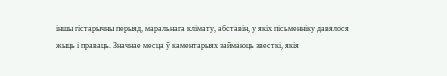іншы гістарычны перыяд, маральнага клімату, абставін, у якіх пісьменніку давялося жыць і праваць. Значнае месца ў каментарыях займаюць звесткі, якія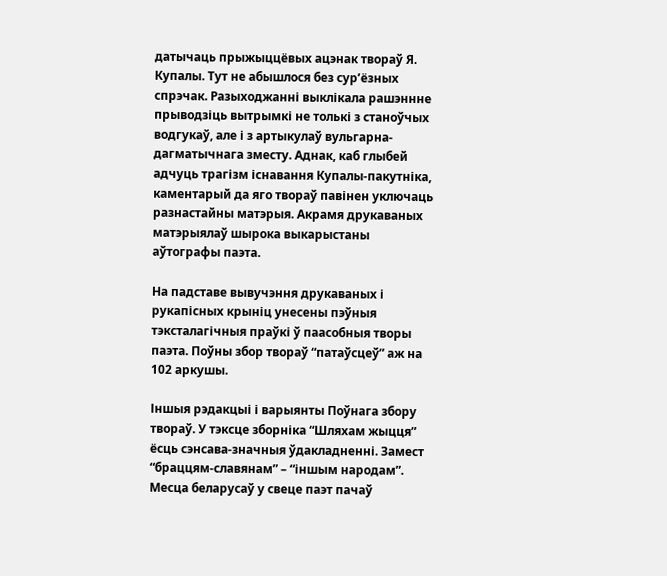датычаць прыжыццёвых ацэнак твораў Я. Купалы. Тут не абышлося без сур’ёзных спрэчак. Разыходжанні выклікала рашэннне прыводзіць вытрымкі не толькі з станоўчых водгукаў, але і з артыкулаў вульгарна-дагматычнага зместу. Аднак, каб глыбей адчуць трагізм існавання Купалы-пакутніка, каментарый да яго твораў павінен уключаць разнастайны матэрыя. Акрамя друкаваных матэрыялаў шырока выкарыстаны аўтографы паэта.

На падставе вывучэння друкаваных і рукапісных крыніц унесены пэўныя тэксталагічныя праўкі ў паасобныя творы паэта. Поўны збор твораў “патаўсцеў” аж на 102 аркушы.

Іншыя рэдакцыі і варыянты Поўнага збору твораў. У тэксце зборніка “Шляхам жыцця” ёсць сэнсава-значныя ўдакладненні. Замест “браццям-славянам” – “іншым народам”. Месца беларусаў у свеце паэт пачаў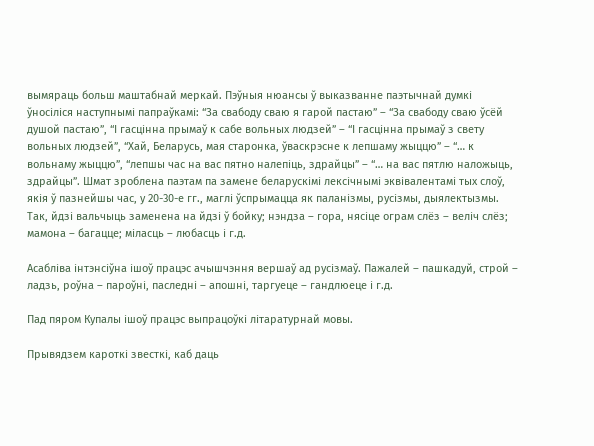вымяраць больш маштабнай меркай. Пэўныя нюансы ў выказванне паэтычнай думкі ўносіліся наступнымі папраўкамі: “За свабоду сваю я гарой пастаю” – “За свабоду сваю ўсёй душой пастаю”, “І гасцінна прымаў к сабе вольных людзей” – “І гасцінна прымаў з свету вольных людзей”, “Хай, Беларусь, мая старонка, ўваскрэсне к лепшаму жыццю” – “… к вольнаму жыццю”, “лепшы час на вас пятно налепіць, здрайцы” – “… на вас пятлю наложыць, здрайцы”. Шмат зроблена паэтам па замене беларускімі лексічнымі эквівалентамі тых слоў, якія ў пазнейшы час, у 20-30-е гг., маглі ўспрымацца як паланізмы, русізмы, дыялектызмы. Так, йдзі вальчыць заменена на йдзі ў бойку; нэндза – гора, нясіце ограм слёз – веліч слёз; мамона – багацце; міласць – любасць і г.д.

Асабліва інтэнсіўна ішоў працэс ачышчэння вершаў ад русізмаў. Пажалей – пашкадуй, строй – ладзь, роўна – пароўні, паследні – апошні, таргуеце – гандлюеце і г.д.

Пад пяром Купалы ішоў працэс выпрацоўкі літаратурнай мовы.

Прывядзем кароткі звесткі, каб даць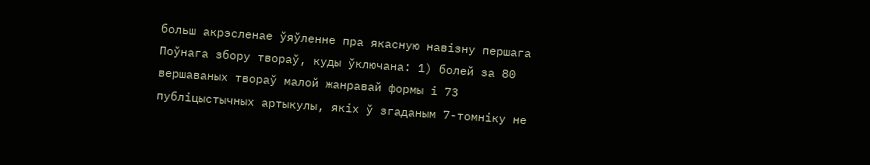больш акрэсленае ўяўленне пра якасную навізну першага Поўнага збору твораў, куды ўключана: 1) болей за 80 вершаваных твораў малой жанравай формы і 73 публіцыстычных артыкулы, якіх ў згаданым 7-томніку не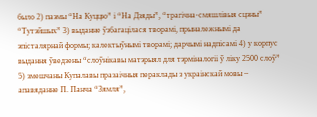было 2) паэмы “На Куццю” і “На Дзяды”, “трагічна-смяшлівыя сцэны” “Тутэйшых” 3) выданне ўзбагацілася творамі, прыналежнымі да эпісталярнай формы; калектыўнымі творамі; дарчымі надпісамі 4) у корпус выдання ўведзены “слоўнікавы матэрыял для тэрміналогіі ў ліку 2500 слоў” 5) змешчаны Купалавы празаічныя пераклады з украінскай мовы – апавяданне П. Панча “Зямля”,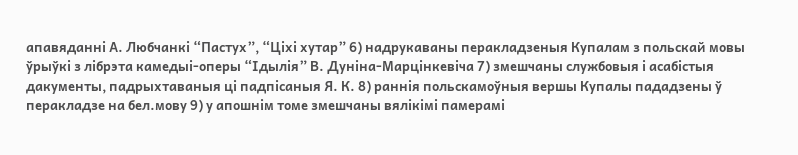апавяданні А. Любчанкі “Пастух”, “Ціхі хутар” 6) надрукаваны перакладзеныя Купалам з польскай мовы ўрыўкі з лібрэта камедыі-оперы “Ідылія” В. Дуніна-Марцінкевіча 7) змешчаны службовыя і асабістыя дакументы, падрыхтаваныя ці падпісаныя Я. К. 8) раннія польскамоўныя вершы Купалы пададзены ў перакладзе на бел.мову 9) у апошнім томе змешчаны вялікімі памерамі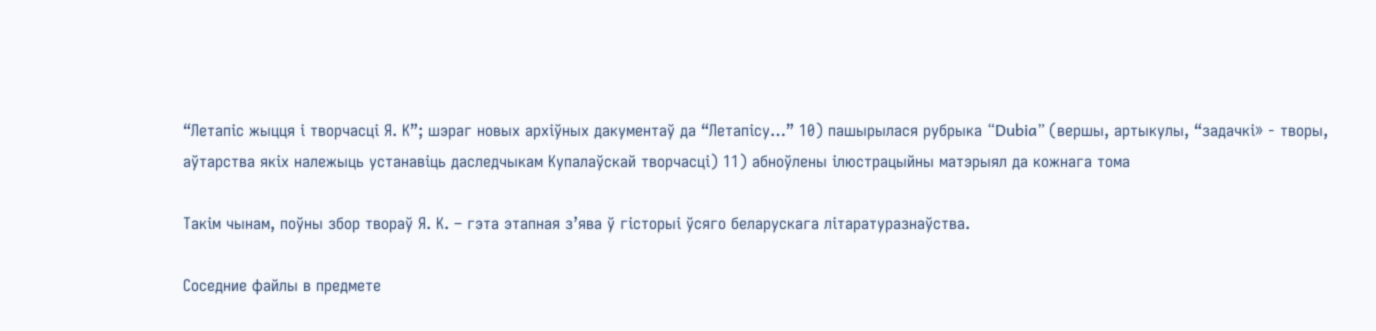“Летапіс жыцця і творчасці Я. К”; шэраг новых архіўных дакументаў да “Летапісу…” 10) пашырылася рубрыка “Dubia” (вершы, артыкулы, “задачкі» - творы, аўтарства якіх належыць устанавіць даследчыкам Купалаўскай творчасці) 11) абноўлены ілюстрацыйны матэрыял да кожнага тома

Такім чынам, поўны збор твораў Я. К. – гэта этапная з’ява ў гісторыі ўсяго беларускага літаратуразнаўства.

Соседние файлы в предмете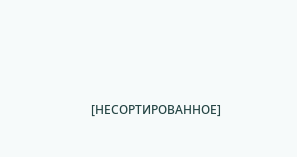[НЕСОРТИРОВАННОЕ]